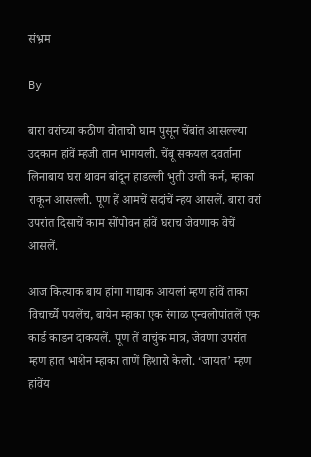संभ्रम

By

बारा वरांच्या कठीण वोताचो घाम पुसून चेंबांत आसल्ल्या उदकान हांवें म्हजी तान भागयली. चेंबू सकयल दवर्ताना लिनाबाय घरा थावन बांदून हाडल्ली भुती उग्ती कर्न, म्हाका राकून आसल्ली. पूण हें आमचें सदांचें न्हय आसलें. बारा वरां उपरांत दिसाचें काम सोंपोवन हांवें घराच जेवणाक वेचें आसलें.

आज कित्याक बाय हांगा गाद्याक आयलां म्हण हांवें ताका विचार्च्ये पयलेंच, बायेन म्हाका एक रंगाळ एन्वलोपांतलें एक कार्ड काडन दाकयलें. पूण तें वाचुंक मात्र, जेवणा उपरांत म्हण हात भाशेन म्हाका ताणें हिशारो केलो. ‘जायत’ म्हण हांवेंय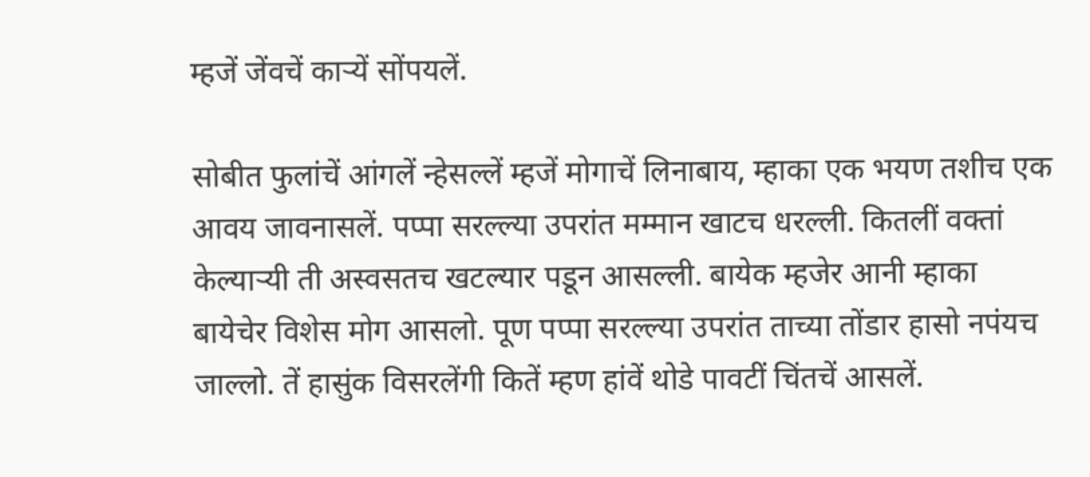म्हजें जेंवचें काऱ्यें सोंपयलें.

सोबीत फुलांचें आंगलें न्हेसल्लें म्हजें मोगाचें लिनाबाय, म्हाका एक भयण तशीच एक आवय जावनासलें. पप्पा सरल्ल्या उपरांत मम्मान खाटच धरल्ली. कितलीं वक्तां केल्याऱ्यी ती अस्वसतच खटल्यार पडून आसल्ली. बायेक म्हजेर आनी म्हाका बायेचेर विशेस मोग आसलो. पूण पप्पा सरल्ल्या उपरांत ताच्या तोंडार हासो नपंयच जाल्लो. तें हासुंक विसरलेंगी कितें म्हण हांवें थोडे पावटीं चिंतचें आसलें.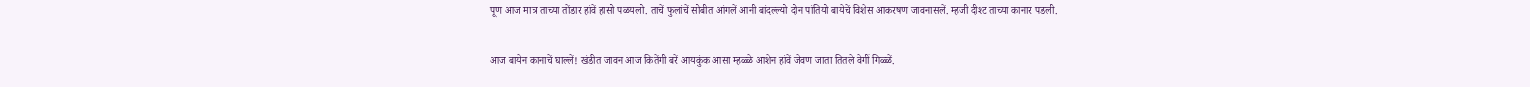पूण आज मात्र ताच्या तोंडार हांवें हासो पळयलो. ताचें फुलांचें सोबीत आंगलें आनी बांदल्ल्यो दोन पांतियो बायेचें विशेस आकरषण जावनासलें. म्हजी दीश्ट ताच्या कानार पडली.

आज बायेन कानाचें घाल्लें! खंडीत जावन आज कितेंगी बरें आयकुंक आसा म्हळ्ळे आशेन हांवें जेवण जाता तितले वेगीं गिळ्ळें.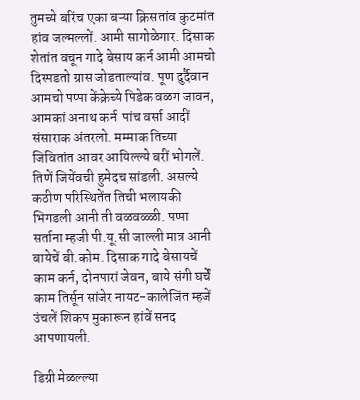तुमच्ये बरिंच एका बऱ्या क्रिसतांव कुटमांत हांव जल्मल्लों. आमी सागोळेगार. दिसाक शेतांत वचून गादे बेसाय कर्न आमी आमचो दिस्पडतो ग्रास जोडताल्यांव. पूण दुर्दैवान आमचो पप्पा केंक्रेच्ये पिडेक वळग जावन, आमकां अनाथ कर्न  पांच वर्सा आदीं संसाराक अंतरलो. मम्माक तिच्या जिवितांत आवर आयिल्ल्ये बरीं भोगलें. तिणें जियेंवची हुमेदच सांडली. असल्ये कठीण परिस्थितेंत तिची भलायकी भिगडली आनी ती वळवळ्ळी. पप्पा सर्ताना म्हजी पी.यू.सी जाल्ली मात्र आनी बायेचें बी.कोम. दिसाक गादे बेसायचें काम कर्न, दोनपारां जेवन, बाये संगी घर्चें काम तिर्सून सांजेर नायट-कालेजिंत म्हजें उंचलें शिकप मुकारून हांवें सनद आपणायली.

डिग्री मेळल्ल्या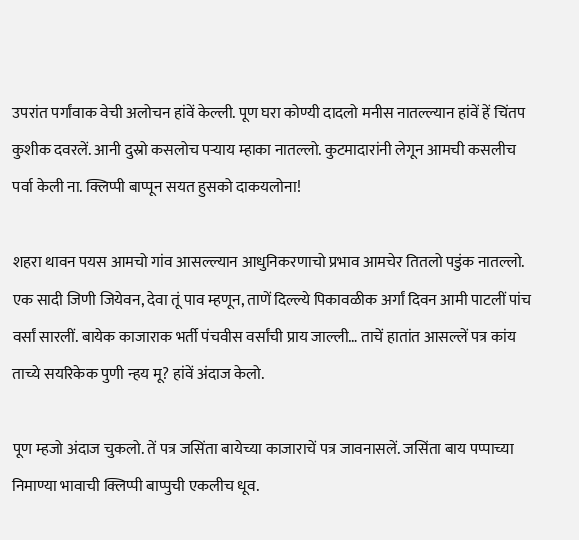उपरांत पर्गांवाक वेची अलोचन हांवें केल्ली. पूण घरा कोण्यी दादलो मनीस नातल्ल्यान हांवें हें चिंतप कुशीक दवरलें. आनी दुस्रो कसलोच पऱ्याय म्हाका नातल्लो. कुटमादारांनी लेगून आमची कसलीच पर्वा केली ना. क्लिप्पी बाप्पून सयत हुसको दाकयलोना!

शहरा थावन पयस आमचो गांव आसल्ल्यान आधुनिकरणाचो प्रभाव आमचेर तितलो पडुंक नातल्लो. एक सादी जिणी जियेवन, देवा तूं पाव म्हणून, ताणें दिल्ल्ये पिकावळीक अर्गां दिवन आमी पाटलीं पांच वर्सां सारलीं. बायेक काजाराक भर्ती पंचवीस वर्सांची प्राय जाल्ली… ताचें हातांत आसल्लें पत्र कांय ताच्ये सयरिकेक पुणी न्हय मू? हांवें अंदाज केलो.

पूण म्हजो अंदाज चुकलो. तें पत्र जसिंता बायेच्या काजाराचें पत्र जावनासलें. जसिंता बाय पप्पाच्या निमाण्या भावाची क्लिप्पी बाप्पुची एकलीच धूव.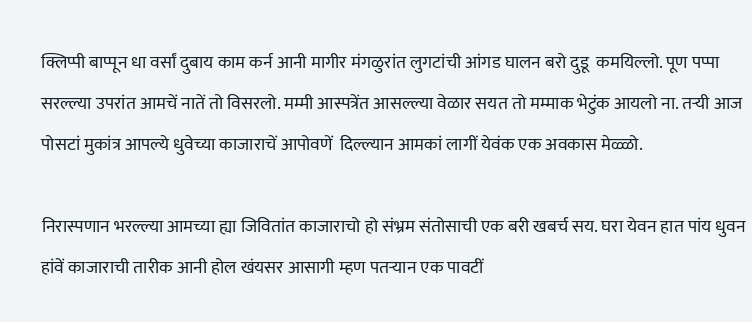क्लिप्पी बाप्पून धा वर्सां दुबाय काम कर्न आनी मागीर मंगळुरांत लुगटांची आंगड घालन बरो दुडू  कमयिल्लो. पूण पप्पा सरल्ल्या उपरांत आमचें नातें तो विसरलो. मम्मी आस्पत्रेंत आसल्ल्या वेळार सयत तो मम्माक भेटुंक आयलो ना. तऱ्यी आज पोसटां मुकांत्र आपल्ये धुवेच्या काजाराचें आपोवणें  दिल्ल्यान आमकां लागीं येवंक एक अवकास मेळ्ळो.

निरास्पणान भरल्ल्या आमच्या ह्या जिवितांत काजाराचो हो संभ्रम संतोसाची एक बरी खबर्च सय. घरा येवन हात पांय धुवन हांवें काजाराची तारीक आनी होल खंयसर आसागी म्हण पतऱ्यान एक पावटीं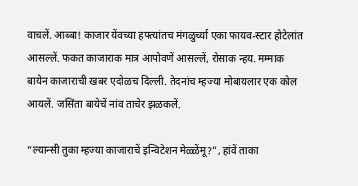वाचलें. आब्बा! काजार येंवच्या हफ्त्यांतच मंगळुर्च्या एका फायव-स्टार होटेलांत आसल्लें. फकत काजाराक मात्र आपोवणें आसल्लें, रोसाक न्हय. मम्माक बायेन काजाराची खबर एदोळच दिल्ली. तेदनांच म्हज्या मोबायलार एक कोल आयलें. जसिंता बायेचें नांव ताचेर झळकलें.

“ल्यान्सी तुका म्हज्या काजाराचें इन्विटेशन मेळ्ळेंमू?”, हांवें ताका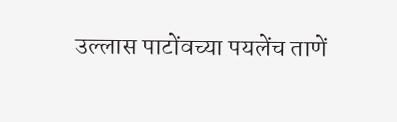उल्लास पाटोंवच्या पयलेंच ताणें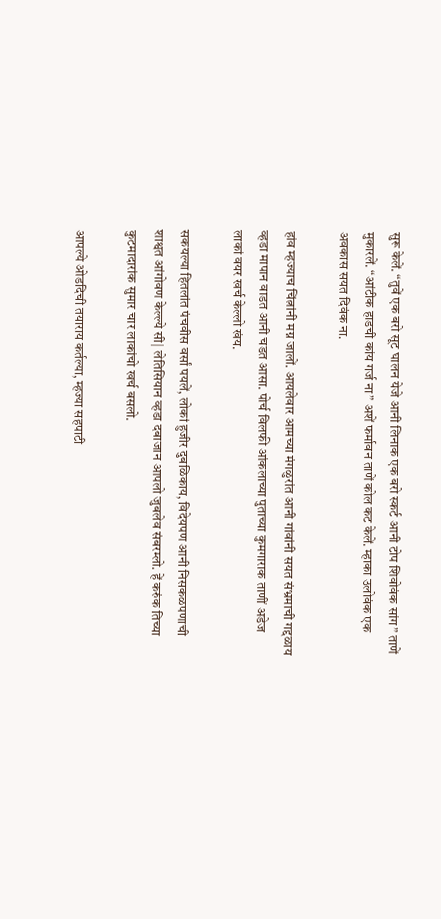सुरू केलें. “तुवें एक बरो सूट घालन येजे आनी लिनाक एक बरो स्कर्ट आनी टोप शिवोवंक सांग” ताणें मुकारलें. “आंटीक हाडची कांय गर्ज ना” अशें फर्मावन ताणें कोल कट केलें. म्हाका उलोवंक एक अवकास सयत दिवंक ना.

हांव म्हज्याच चिंत्नांनी मग्न जालों. आयलेवार आमच्या मंगळुरांत आनी गांवांनी सयत संभ्रमाची गद्दळाय व्हडा मापान वाडत आनी चडत आसा. पोर्च विलफी आंकलाच्या पुताच्या कुमगाराक ताणीं अडेज लाकां वयर खर्च केल्लो खंय.

सकयल्या हितलांत पंचवीस वर्सां पयलें, लोकां हुजीर दुबळिकाय, विदेयपण आनी निसकळपणाची शाश्वत आंगोवण केल्ल्ये सी| लेतिसियान व्हडा दबाजान आपलो जुबलेव संबरम्लो. हें करुंक तिच्या कुटमादारांक सुमार चार लाकांचो खर्च बसलो.

आपल्ये ओडदिची तयाराय कर्तल्या, म्हज्या सहपाटी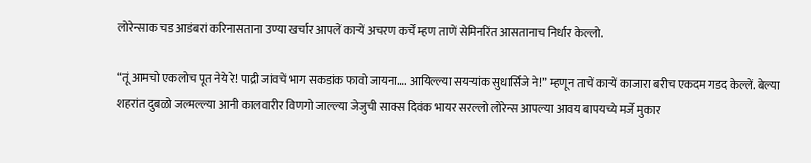लोरेन्साक चड आडंबरां करिनासताना उण्या खर्चार आपलें काऱ्यें अचरण कर्चें म्हण ताणें सेमिनरिंत आसतानाच निर्धार केल्लो.

“तूं आमचो एकलोच पूत नेये रे! पाद्री जांवचें भाग सकडांक फावो जायना…. आयिल्ल्या सयऱ्यांक सुधार्सिजे ने!” म्हणून ताचें काऱ्यें काजारा बरीच एकदम गडद केल्लें. बेल्या शहरांत दुबळो जल्मल्ल्या आनी कालवारीर विणगो जाल्ल्या जेजुची साक्स दिवंक भायर सरल्लो लोरेन्स आपल्या आवय बापयच्ये मर्जे मुकार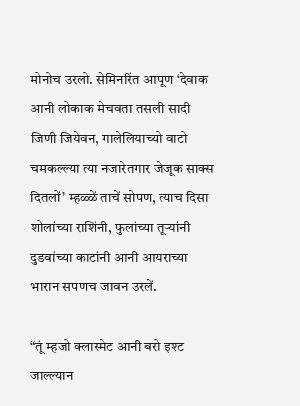मोनोच उरलो. सेमिनरिंत आपूण ‘देवाक आनी लोकाक मेचवता तसली सादी जिणी जियेवन, गालेलियाच्यो वाटो चमकल्ल्या त्या नजारेतगार जेजूक साक्स दितलों’ म्हळ्ळें ताचें सोपण, त्याच दिसा शोलांच्या राशिंनी, फुलांच्या तूऱ्यांनी दुडवांच्या काटांनी आनी आयराच्या भारान सपणच जावन उरलें.

“तूं म्हजो क्लास्मेट आनी बरो इश्ट जाल्ल्यान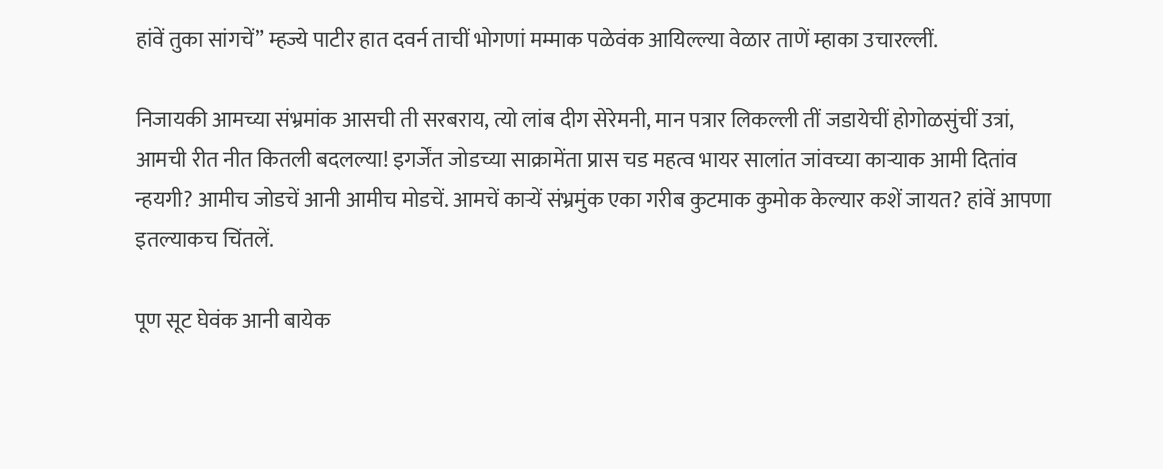हांवें तुका सांगचें” म्हज्ये पाटीर हात दवर्न ताचीं भोगणां मम्माक पळेवंक आयिल्ल्या वेळार ताणें म्हाका उचारल्लीं.

निजायकी आमच्या संभ्रमांक आसची ती सरबराय, त्यो लांब दीग सेरेमनी, मान पत्रार लिकल्ली तीं जडायेचीं होगोळसुंचीं उत्रां, आमची रीत नीत कितली बदलल्या! इगर्जेंत जोडच्या साक्रामेंता प्रास चड महत्व भायर सालांत जांवच्या काऱ्याक आमी दितांव न्हयगी? आमीच जोडचें आनी आमीच मोडचें. आमचें काऱ्यें संभ्रमुंक एका गरीब कुटमाक कुमोक केल्यार कशें जायत? हांवें आपणा इतल्याकच चिंतलें.

पूण सूट घेवंक आनी बायेक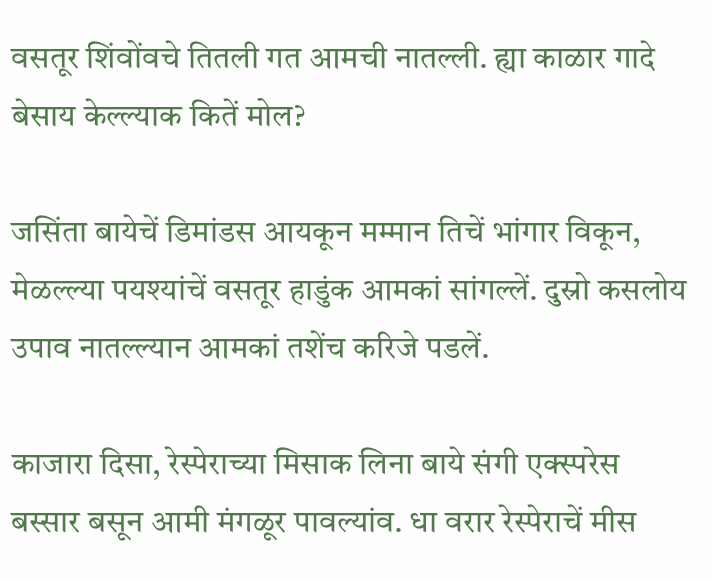वसतूर शिंवोंवचे तितली गत आमची नातल्ली. ह्या काळार गादे बेसाय केल्ल्याक कितें मोल?

जसिंता बायेचें डिमांडस आयकून मम्मान तिचें भांगार विकून, मेळल्ल्या पयश्यांचें वसतूर हाडुंक आमकां सांगल्लें. दुस्रो कसलोय उपाव नातल्ल्यान आमकां तशेंच करिजे पडलें.

काजारा दिसा, रेस्पेराच्या मिसाक लिना बाये संगी एक्स्परेस बस्सार बसून आमी मंगळूर पावल्यांव. धा वरार रेस्पेराचें मीस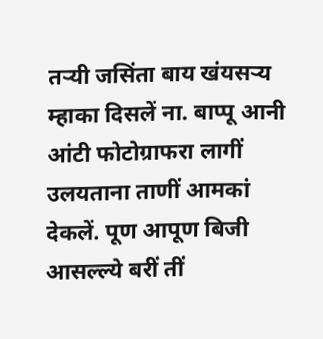तऱ्यी जसिंता बाय खंयसऱ्य म्हाका दिसलें ना. बाप्पू आनी आंटी फोटोग्राफरा लागीं उलयताना ताणीं आमकां देकलें. पूण आपूण बिजी आसल्ल्ये बरीं तीं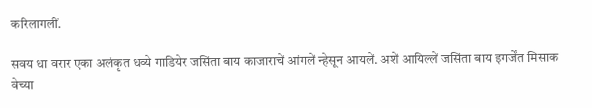करिलागलीं.

सवय धा वरार एका अलंकृत धव्ये गाडियेर जसिंता बाय काजाराचें आंगलें न्हेसून आयलें. अशें आयिल्लें जसिंता बाय इगर्जेंत मिसाक वेच्या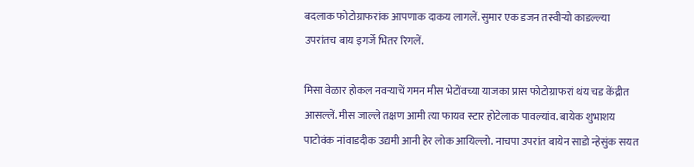बदलाक फोटोग्राफरांक आपणाक दाकय लागलें. सुमार एक डजन तस्वीऱ्यो काडल्ल्या उपरांतच बाय इगर्जे भितर रिगलें.

मिसा वेळार होकल नवऱ्याचें गमन मीस भेटोंवच्या याजका प्रास फोटोग्राफरां थंय चड केंद्रीत आसल्लें. मीस जाल्ले तक्षण आमी त्या फायव स्टार होटेलाक पावल्यांव. बायेक शुभाशय पाटोवंक नांवाडदीक उद्यमी आनी हेर लोक आयिल्लो. नाचपा उपरांत बायेन साडो न्हेसुंक सयत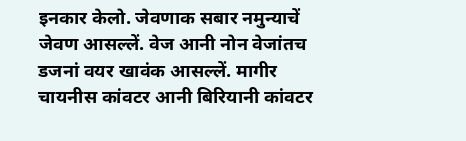इनकार केलो. जेवणाक सबार नमुन्याचें जेवण आसल्लें. वेज आनी नोन वेजांतच डजनां वयर खावंक आसल्लें. मागीर चायनीस कांवटर आनी बिरियानी कांवटर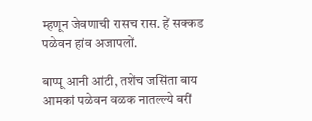म्हणून जेवणाची रासच रास. हें सक्कड पळेवन हांव अजापलों.

बाप्पू आनी आंटी, तशेंच जसिंता बाय आमकां पळेवन वळक नातल्ल्ये बरीं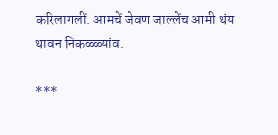करिलागलीं. आमचें जेवण जाल्लेंच आमी थंय थावन निकळ्ळ्यांव.

***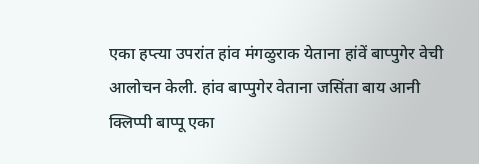एका हप्त्या उपरांत हांव मंगळुराक येताना हांवें बाप्पुगेर वेची आलोचन केली. हांव बाप्पुगेर वेताना जसिंता बाय आनी क्लिप्पी बाप्पू एका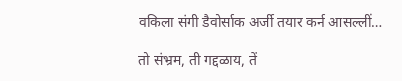वकिला संगी डैवोर्साक अर्जी तयार कर्न आसल्लीं…

तो संभ्रम, ती गद्दळाय, तें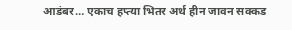आडंबर… एकाच हप्त्या भितर अर्थ हीन जावन सक्कड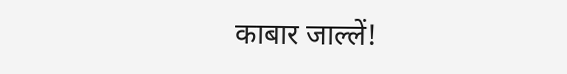काबार जाल्लें!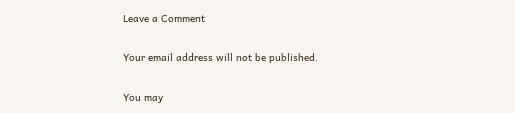Leave a Comment

Your email address will not be published.

You may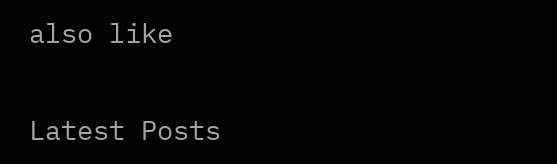also like

Latest Posts